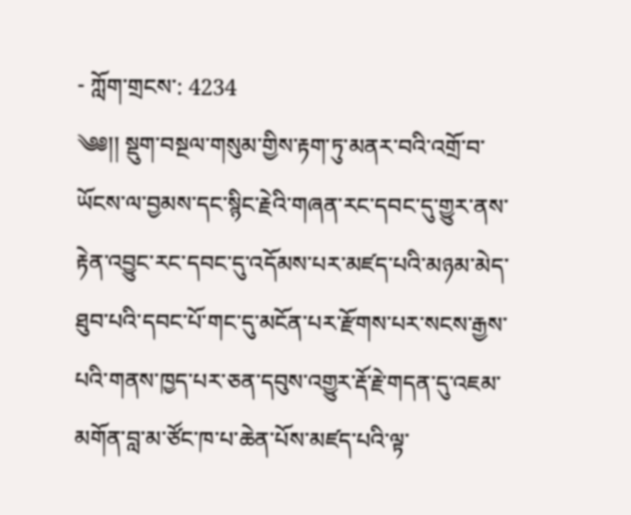- ཀློག་གྲངས་: 4234
༄༅།། སྡུག་བསྔལ་གསུམ་གྱིས་རྟག་ཏུ་མནར་བའི་འགྲོ་བ་ཡོངས་ལ་བྱམས་དང་སྙིང་རྗེའི་གཞན་རང་དབང་དུ་གྱུར་ནས་རྟེན་འབྱུང་རང་དབང་དུ་འདོམས་པར་མཛད་པའི་མཉམ་མེད་ཐུབ་པའི་དབང་པོ་གང་དུ་མངོན་པར་རྫོགས་པར་སངས་རྒྱས་པའི་གནས་ཁྱད་པར་ཅན་དབུས་འགྱུར་རྡོ་རྗེ་གདན་དུ་འཇམ་མགོན་བླ་མ་ཙོང་ཁ་པ་ཆེན་པོས་མཛད་པའི་ལྟ་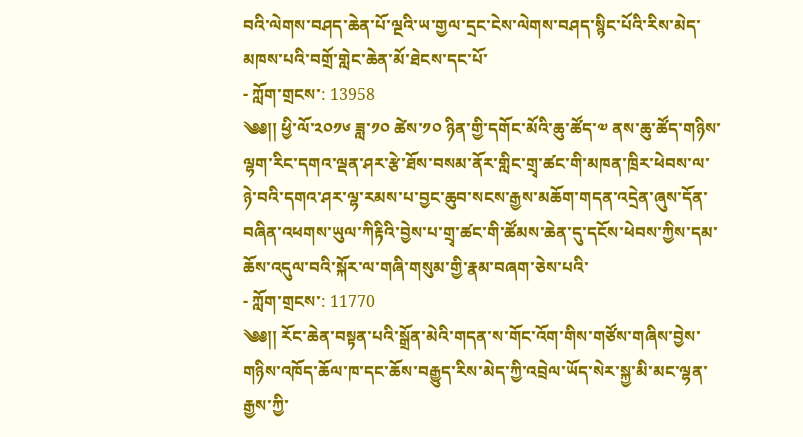བའི་ལེགས་བཤད་ཆེན་པོ་ལྔའི་ཡ་གྱལ་དྲང་ངེས་ལེགས་བཤད་སྙིང་པོའི་རིས་མེད་མཁས་པའི་བགྲོ་གླེང་ཆེན་མོ་ཐེངས་དང་པོ་
- ཀློག་གྲངས་: 13958
༄༅།། ཕྱི་ལོ་༢༠༡༦ ཟླ་༡༠ ཚེས་༡༠ ཉིན་གྱི་དགོང་མོའི་ཆུ་ཚོད་༧ ནས་ཆུ་ཚོད་གཉིས་ལྷག་རིང་དགའ་ལྡན་ཤར་རྩེ་ཐོས་བསམ་ནོར་གླིང་གྲྭ་ཚང་གི་མཁན་ཁྲིར་ཕེབས་ལ་ཉེ་བའི་དགའ་ཤར་ལྷ་རམས་པ་བྱང་ཆུབ་སངས་རྒྱས་མཆོག་གདན་འདྲེན་ཞུས་དོན་བཞིན་འཕགས་ཡུལ་ཀིརྟིའི་བྱེས་པ་གྲྭ་ཚང་གི་ཚོམས་ཆེན་དུ་དངོས་ཕེབས་ཀྱིས་དམ་ཆོས་འདུལ་བའི་སྐོར་ལ་གཞི་གསུམ་གྱི་རྣམ་བཞག་ཅེས་པའི་
- ཀློག་གྲངས་: 11770
༄༅།། རོང་ཆེན་བསྟན་པའི་སྒྲོན་མེའི་གདན་ས་གོང་འོག་གིས་གཙོས་གཞིས་བྱེས་གཉིས་འཁོད་ཆོལ་ཁ་དང་ཆོས་བརྒྱུད་རིས་མེད་ཀྱི་འབྲེལ་ཡོད་སེར་སྐྱ་མི་མང་ལྷན་རྒྱས་ཀྱི་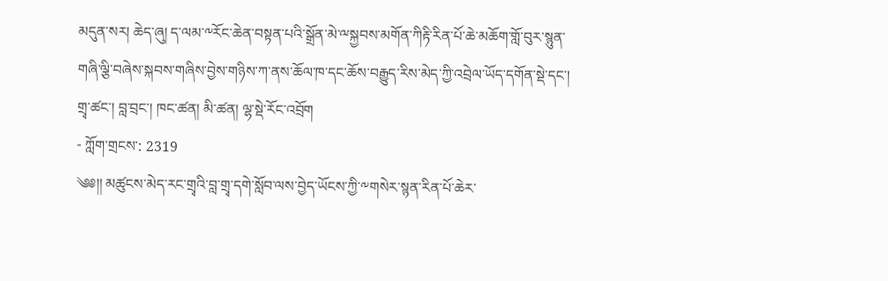མདུན་སར། ཆེད་ཞུ། ད་ལམ་༸རོང་ཆེན་བསྟན་པའི་སྒྲོན་མེ་ྋསྐྱབས་མགོན་ཀིརྟི་རིན་པོ་ཆེ་མཆོག་གློ་བུར་སྙུན་གཞི་ལྕི་བཞེས་སྐབས་གཞིས་བྱེས་གཉིས་ཀ་ནས་ཆོལ་ཁ་དང་ཆོས་བརྒྱུད་རིས་མེད་ཀྱི་འབྲེལ་ཡོད་དགོན་སྡེ་དང་། གྲྭ་ཚང་། བླ་བྲང་། ཁང་ཚན། མི་ཚན། ལྷ་སྡེ་རོང་འབྲོག
- ཀློག་གྲངས་: 2319
༄༅།། མཚུངས་མེད་རང་གྲྭའི་བླ་གྲྭ་དགེ་སློབ་ལས་བྱེད་ཡོངས་ཀྱི་༸གསེར་སྙན་རིན་པོ་ཆེར་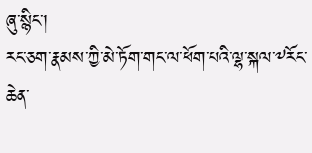ཞུ་སྙིང་།
རང་ཅག་རྣམས་ཀྱི་མེ་ཏོག་གང་ལ་ཕོག་པའི་ལྷ་སྐལ་༸རོང་ཆེན་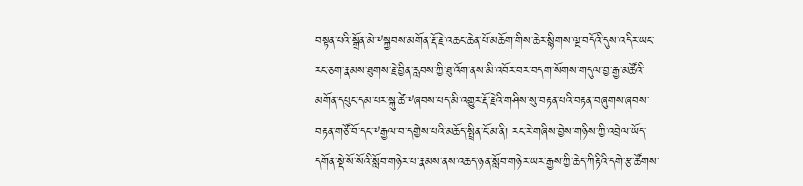བསྟན་པའི་སྒྲོན་མེ་༸སྐྱབས་མགོན་རྡོ་རྗེ་འཆང་ཆེན་པོ་མཆོག་གིས་ཆེར་སྙིགས་ལྔ་བདོའི་དུས་འདིར་ཡང་རང་ཅག་རྣམས་ཐུགས་རྗེ་བྱིན་རླབས་ཀྱི་ཐུ་འོག་ནས་མི་འབོར་བར་བདག་སོགས་གདུལ་བྱ་རྒྱ་མཚོའི་མགོན་དཔུང་དམ་པར་སྐུ་ཚེ་༸ཞབས་པད་མི་འགྱུར་རྡོ་རྗེའི་གཤིས་སུ་བརྟན་པའི་བརྟན་བཞུགས་ཞབས་བརྟན་གཙོ་བོ་དང་༸རྒྱལ་བ་དགྱེས་པའི་མཆོད་སྤྲིན་ངོ་མ་ནི། རང་རེ་གཞིས་བྱེས་གཉིས་ཀྱི་འབྲེལ་ཡོད་དགོན་སྡེ་སོ་སོའི་སློབ་གཉེར་པ་རྣམས་ནས་འཆད་ཉན་སློབ་གཉེར་ཡར་རྒྱས་ཀྱི་ཆེད་ཀིརྟིའི་དགེ་རྩ་ཚོགས་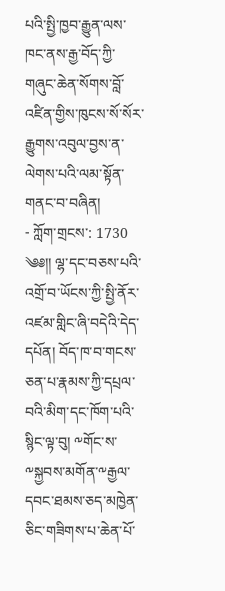པའི་སྤྱི་ཁྱབ་རྒྱུན་ལས་ཁང་ནས་རྒྱ་བོད་ཀྱི་གཞུང་ཆེན་སོགས་བློ་འཛིན་གྱིས་ཁུངས་སོ་སོར་རྒྱུགས་འབུལ་བྱས་ན་ལེགས་པའི་ལམ་སྟོན་གནང་བ་བཞིན།
- ཀློག་གྲངས་: 1730
༄༅།། ལྷ་དང་བཅས་པའི་འགྲོ་བ་ཡོངས་ཀྱི་སྤྱི་ནོར་འཛམ་གླིང་ཞི་བདེའི་དེད་དཔོན། བོད་ཁ་བ་གངས་ཅན་པ་རྣམས་ཀྱི་དཔྲལ་བའི་མིག་དང་ཁོག་པའི་སྙིང་ལྟ་བུ། ༸གོང་ས་༸སྐྱབས་མགོན་༸རྒྱལ་དབང་ཐམས་ཅད་མཁྱེན་ཅིང་གཟིགས་པ་ཆེན་པོ་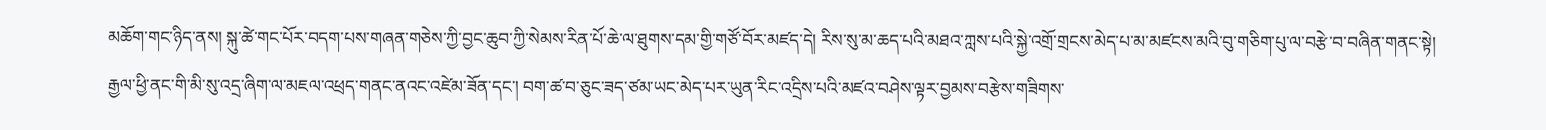མཆོག་གང་ཉིད་ནས། སྐུ་ཚེ་གང་པོར་བདག་པས་གཞན་གཅེས་ཀྱི་བྱང་ཆུབ་ཀྱི་སེམས་རིན་པོ་ཆེ་ལ་ཐུགས་དམ་གྱི་གཙོ་བོར་མཛད་དེ། རིས་སུ་མ་ཆད་པའི་མཐའ་ཀླས་པའི་སྐྱེ་འགྲོ་གྲངས་མེད་པ་མ་མཛངས་མའི་བུ་གཅིག་པུ་ལ་བརྩེ་བ་བཞིན་གནང་སྟེ། རྒྱལ་ཕྱི་ནང་གི་མི་སུ་འདྲ་ཞིག་ལ་མཇལ་འཕྲད་གནང་ནའང་འཛེམ་ཟོན་དང་། བག་ཚ་བ་ཅུང་ཟད་ཙམ་ཡང་མེད་པར་ཡུན་རིང་འདྲིས་པའི་མཛའ་བཤེས་ལྟར་བྱམས་བརྩེས་གཟིགས་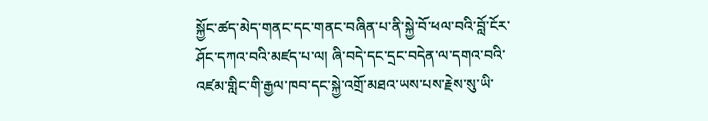སྐྱོང་ཚད་མེད་གནང་དང་གནང་བཞིན་པ་ནི་སྐྱེ་བོ་ཕལ་བའི་བློ་ངོར་ཤོང་དཀའ་བའི་མཛད་པ་ལ། ཞི་བདེ་དང་དྲང་བདེན་ལ་དགའ་བའི་འཛམ་གླིང་གི་རྒྱལ་ཁབ་དང་སྐྱེ་འགྲོ་མཐའ་ཡས་པས་རྗེས་སུ་ཡི་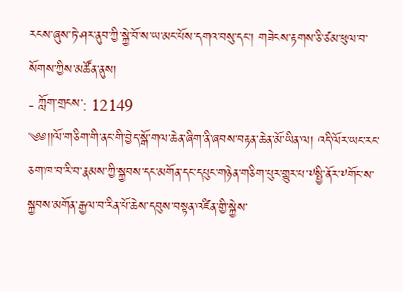རངས་ཞུས་ཏེ་ཤར་ནུབ་ཀྱི་སྐྱེ་བོ་ས་ཡ་མང་པོས་དགའ་བསུ་དང་། གཟེངས་རྟགས་ཅི་ཙམ་ཕུལ་བ་སོགས་ཀྱིས་མཚོན་ནུས།
- ཀློག་གྲངས་: 12149
༄༅།།ལོ་གཅིག་གི་ནང་གི་བྱེད་སྒོ་གལ་ཆེན་ཞིག་ནི་ཞབས་བརྟན་ཆེན་མོ་ཡིན་ལ། འདི་ལོར་ཡང་རང་ཅག་ཁ་བ་རི་བ་རྣམས་ཀྱི་སྐྱབས་དང་མགོན་དང་དཔུང་གཉེན་གཅིག་པུར་གྱུར་པ་༸སྤྱི་ནོར་༸གོང་ས་སྐྱབས་མགོན་རྒྱལ་བ་རིན་པོ་ཆེས་དབུས་བསྟན་འཛིན་གྱི་སྐྱེས་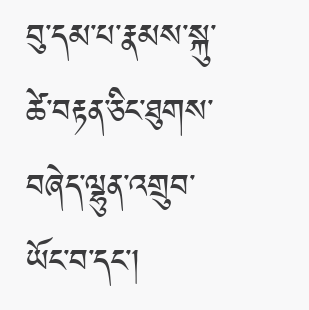བུ་དམ་པ་རྣམས་སྐུ་ཚེ་བརྟན་ཅིང་ཐུགས་བཞེད་ལྷུན་འགྲུབ་ཡོང་བ་དང་།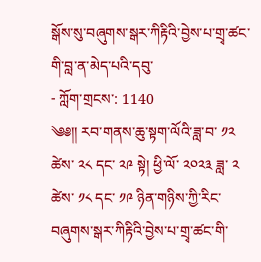སྒོས་སུ་བཞུགས་སྒར་ཀིརྟིའི་བྱེས་པ་གྲྭ་ཚང་གི་བླ་ན་མེད་པའི་དབུ་
- ཀློག་གྲངས་: 1140
༄༅།། རབ་གནས་ཆུ་སྟག་ལོའི་ཟླ་བ་ ༡༢ ཚེས་ ༢༨ དང་ ༢༩ སྟེ། ཕྱི་ལོ་ ༢༠༢༣ ཟླ་ ༢ ཚེས་ ༡༨ དང་ ༡༩ ཉིན་གཉིས་ཀྱི་རིང་བཞུགས་སྒར་ཀིརྟིའི་བྱེས་པ་གྲྭ་ཚང་གི་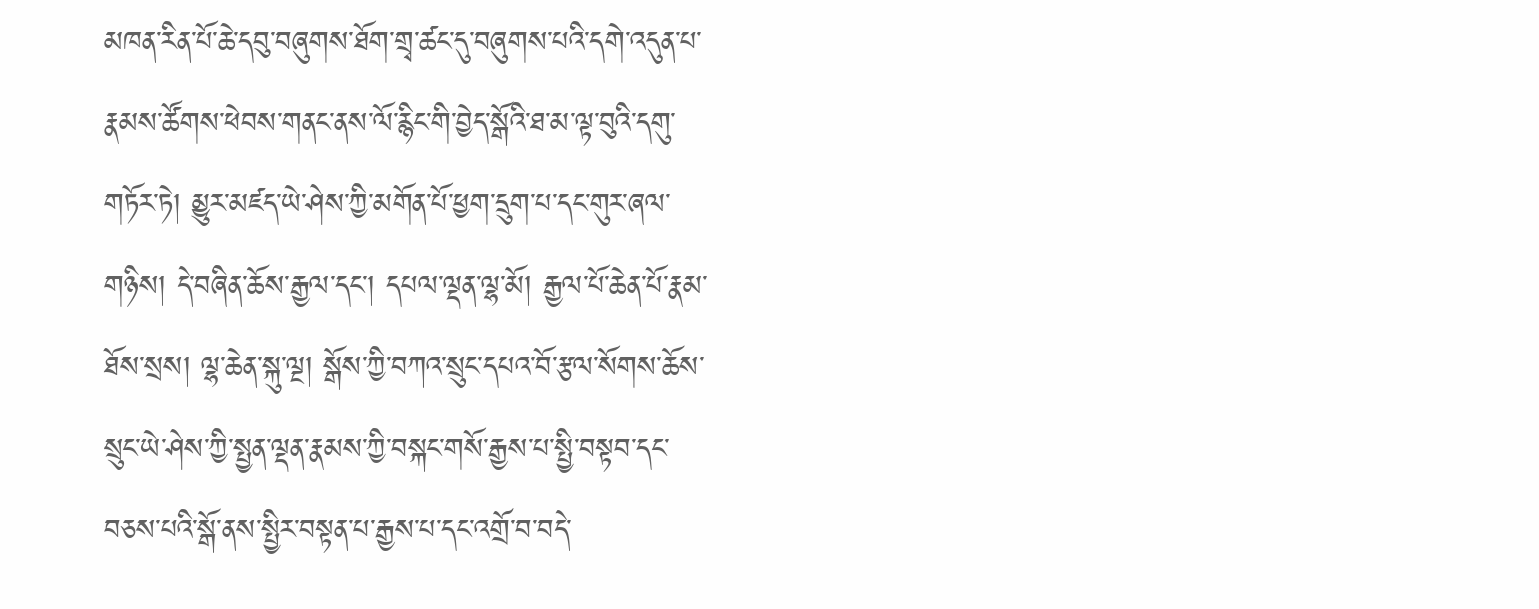མཁན་རིན་པོ་ཆེ་དབུ་བཞུགས་ཐོག་གྲྭ་ཚང་དུ་བཞུགས་པའི་དགེ་འདུན་པ་རྣམས་ཚོགས་ཕེབས་གནང་ནས་ལོ་རྙིང་གི་བྱེད་སྒོའི་ཐ་མ་ལྟ་བུའི་དགུ་གཏོར་ཏེ། མྱུར་མཛད་ཡེ་ཤེས་ཀྱི་མགོན་པོ་ཕྱག་དྲུག་པ་དང་གུར་ཞལ་གཉིས། དེ་བཞིན་ཆོས་རྒྱལ་དང་། དཔལ་ལྡན་ལྷ་མོ། རྒྱལ་པོ་ཆེན་པོ་རྣམ་ཐོས་སྲས། ལྷ་ཆེན་སྐུ་ལྔ། སྒོས་ཀྱི་བཀའ་སྲུང་དཔའ་བོ་རྩལ་སོགས་ཆོས་སྲུང་ཡེ་ཤེས་ཀྱི་སྤྱན་ལྡན་རྣམས་ཀྱི་བསྐང་གསོ་རྒྱས་པ་སྤྱི་བསྟབ་དང་བཅས་པའི་སྒོ་ནས་སྤྱིར་བསྟན་པ་རྒྱས་པ་དང་འགྲོ་བ་བདེ་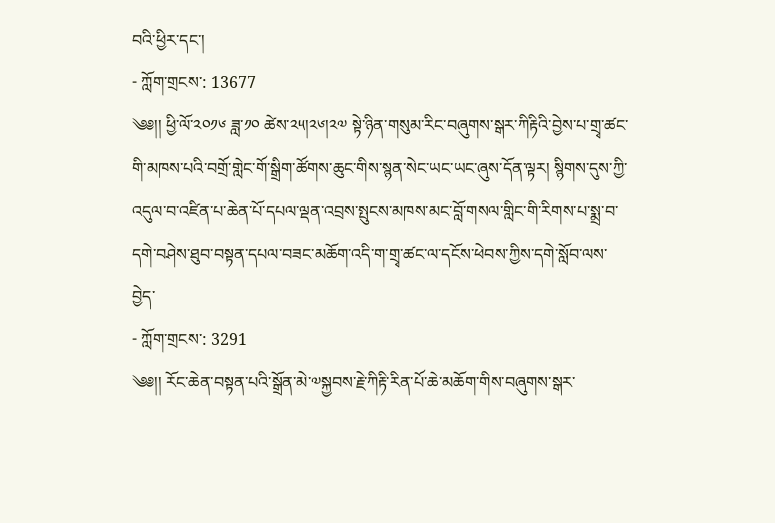བའི་ཕྱིར་དང་།
- ཀློག་གྲངས་: 13677
༄༅།། ཕྱི་ལོ་༢༠༡༦ ཟླ་༡༠ ཚེས་༢༥།༢༦།༢༧ སྟེ་ཉིན་གསུམ་རིང་བཞུགས་སྒར་ཀིརྟིའི་བྱེས་པ་གྲྭ་ཚང་གི་མཁས་པའི་བགྲོ་གླེང་གོ་སྒྲིག་ཚོགས་ཆུང་གིས་སྙན་སེང་ཡང་ཡང་ཞུས་དོན་ལྟར། སྙིགས་དུས་ཀྱི་འདུལ་བ་འཛིན་པ་ཆེན་པོ་དཔལ་ལྡན་འབྲས་སྤུངས་མཁས་མང་བློ་གསལ་གླིང་གི་རིགས་པ་སྨྲ་བ་དགེ་བཤེས་ཐུབ་བསྟན་དཔལ་བཟང་མཆོག་འདི་ག་གྲྭ་ཚང་ལ་དངོས་ཕེབས་ཀྱིས་དགེ་སློབ་ལས་བྱེད་
- ཀློག་གྲངས་: 3291
༄༅།། རོང་ཆེན་བསྟན་པའི་སྒྲོན་མེ་༧སྐྱབས་རྗེ་ཀིརྟི་རིན་པོ་ཆེ་མཆོག་གིས་བཞུགས་སྒར་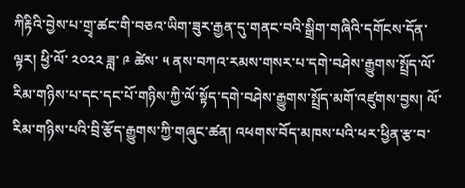ཀིརྟིའི་བྱེས་པ་གྲྭ་ཚང་གི་བཅའ་ཡིག་ཟུར་རྒྱན་དུ་གནང་བའི་སྒྲིག་གཞིའི་དགོངས་དོན་ལྟར། ཕྱི་ལོ་ ༢༠༢༢ ཟླ་ ༩ ཚེས་ ༥ ནས་བཀའ་རམས་གསར་པ་དགེ་བཤེས་རྒྱུགས་སྤྲོད་ལོ་རིམ་གཉིས་པ་དང་དང་པོ་གཉིས་ཀྱི་ལོ་སྟོད་དགེ་བཤེས་རྒྱུགས་སྤྲོད་མགོ་འཛུགས་བྱས། ལོ་རིམ་གཉིས་པའི་བྲི་རྩོད་རྒྱུགས་ཀྱི་གཞུང་ཚན། འཕགས་བོད་མཁས་པའི་ཕར་ཕྱིན་རྩ་བ་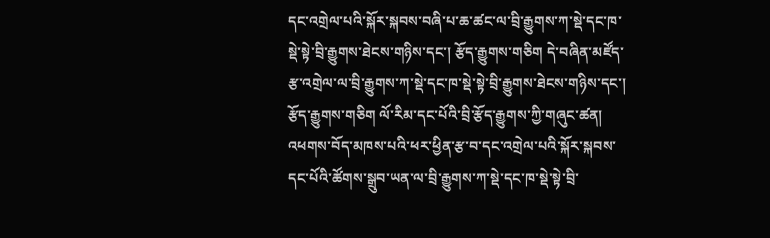དང་འགྲེལ་པའི་སྐོར་སྐབས་བཞི་པ་ཆ་ཚང་ལ་བྲི་རྒྱུགས་ཀ་སྡེ་དང་ཁ་སྡེ་སྟེ་བྲི་རྒྱུགས་ཐེངས་གཉིས་དང་། རྩོད་རྒྱུགས་གཅིག དེ་བཞིན་མཛོད་རྩ་འགྲེལ་ལ་བྲི་རྒྱུགས་ཀ་སྡེ་དང་ཁ་སྡེ་སྟེ་བྲི་རྒྱུགས་ཐེངས་གཉིས་དང་། རྩོད་རྒྱུགས་གཅིག ལོ་རིམ་དང་པོའི་བྲི་རྩོད་རྒྱུགས་ཀྱི་གཞུང་ཚན། འཕགས་བོད་མཁས་པའི་ཕར་ཕྱིན་རྩ་བ་དང་འགྲེལ་པའི་སྐོར་སྐབས་དང་པོའི་ཚོགས་སྒྲུབ་ཡན་ལ་བྲི་རྒྱུགས་ཀ་སྡེ་དང་ཁ་སྡེ་སྟེ་བྲི་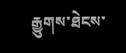རྒྱུགས་ཐེངས་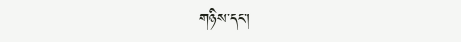གཉིས་དང་།